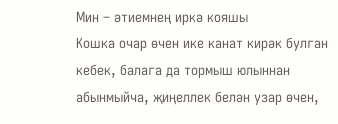Мин – әтиемнең иркә кояшы
Кошка очар өчен ике канат кирәк булган кебек, балага да тормыш юлыннан абынмыйча, җиңеллек белән узар өчен,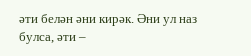әти белән әни кирәк. Әни ул наз булса, әти –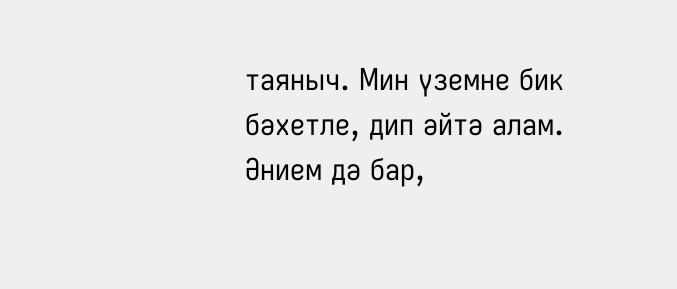таяныч. Мин үземне бик бәхетле, дип әйтә алам. Әнием дә бар,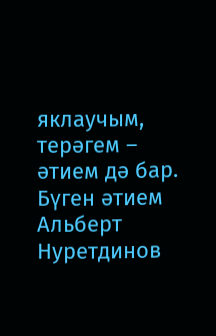яклаучым, терәгем – әтием дә бар. Бүген әтием Альберт Нуретдинов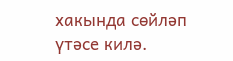хакында сөйләп үтәсе килә.